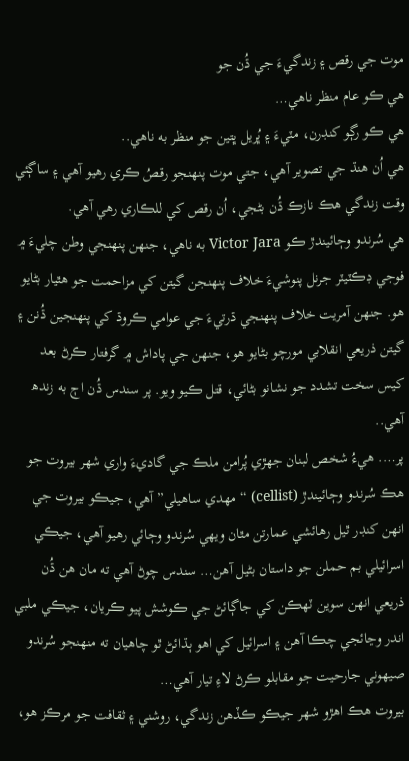موت جي رقص ۽ زندگيءَ جي ڌُن جو
هي ڪو عام منظر ناهي…
هي ڪو رڳو کنڊرن، مٽيءَ ۽ ڀُريل ڀتين جو منظر به ناهي..
هي اُن هنڌ جي تصوير آهي، جتي موت پنھنجو رقصُ ڪري رهيو آهي ۽ ساڳئي وقت زندگي هڪ نازڪ ڌُن بڻجي، اُن رقص کي للڪاري رهي آهي.
هي سُرندو وڄائيندڙ ڪو Victor Jara به ناهي، جنھن پنھنجي وطن چليءَ ۾ فوجي ڊڪٽيٽر جرنل پنوشيءَ خلاف پنھنجن گيتن کي مزاحمت جو هٿيار بڻايو هو. جنھن آمريت خلاف پنھنجي ڌرتيءَ جي عوامي ڪروڌ کي پنھنجين ڌُنن ۽ گيتن ذريعي انقلابي مورچو بڻايو هو، جنھن جي پاداش ۾ گرفتار ڪرڻ بعد کيس سخت تشدد جو نشانو بڻائي، قتل ڪيو ويو. پر سندس ڌُن اڄ به زندھ آهي..
پر…. هيءُ شخص لبنان جھڙي پُرامن ملڪ جي گاديءَ واري شھر بيروت جو هڪ سُرندو وڄائيندڙ (cellist) “مھدي ساهيلي” آهي، جيڪو بيروت جي انھن کنڊر ٿيل رهائشي عمارتن مٿان ويھي سُرندو وڄائي رهيو آهي، جيڪي اسرائيلي بم حملن جو داستان بڻيل آهن… سندس چوڻ آهي ته مان هن ڌُن ذريعي انھن سوين ٽھڪن کي جاڳائڻ جي ڪوشش پيو ڪريان، جيڪي ملبي اندر وڃائجي چڪا آهن ۽ اسرائيل کي اهو ٻڌائڻ ٿو چاهيان ته منھنجو سُرندو صيھوني جارحيت جو مقابلو ڪرڻ لاءِ تيار آهي…
بيروت هڪ اهڙو شھر جيڪو ڪڏهن زندگي، روشني ۽ ثقافت جو مرڪز هو،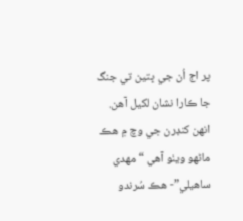پر اڄ اُن جي ڀتين تي جنگ جا ڪارا نشان لکيل آهن. انھن کنڊرن جي وچ ۾ هڪ ماڻهو ويٺو آهي “مھدي ساهيلي”- هڪ سُرندو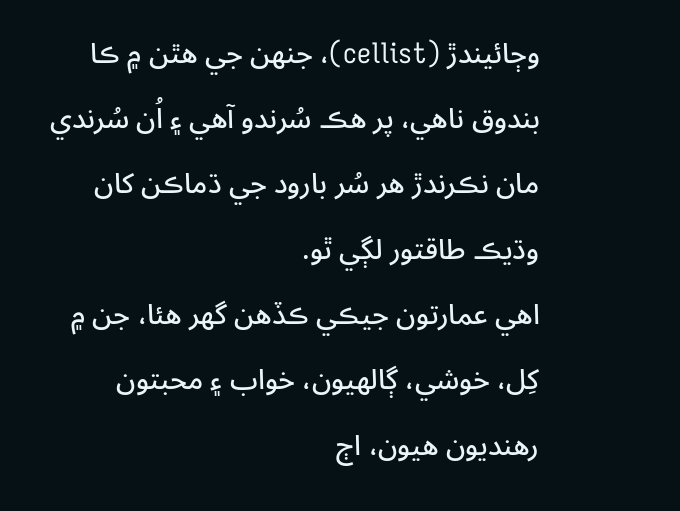وڄائيندڙ (cellist)، جنھن جي هٿن ۾ ڪا بندوق ناهي، پر هڪ سُرندو آهي ۽ اُن سُرندي مان نڪرندڙ هر سُر بارود جي ڌماڪن کان وڌيڪ طاقتور لڳي ٿو.
اهي عمارتون جيڪي ڪڏهن گهر هئا، جن ۾ کِل، خوشي، ڳالهيون، خواب ۽ محبتون رهنديون هيون، اڄ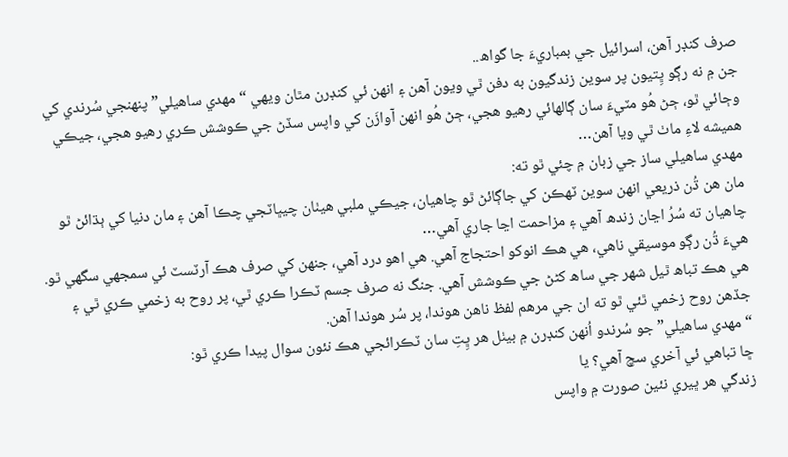صرف کنڊر آهن، اسرائيل جي بمباريءَ جا گواھ..
جن ۾ نه رڳو ڀِتيون پر سوين زندگيون به دفن ٿي ويون آهن ۽ انهن ئي کنڊرن مٿان ويھي “مھدي ساهيلي” پنھنجي سُرندي کي وڄائي ٿو، ڄڻ هُو مٽيءَ سان ڳالهائي رهيو هجي، ڄڻ هُو انهن آوازَن کي واپس سڏڻ جي ڪوشش ڪري رهيو هجي، جيڪي هميشه لاءِ ماٺ ٿي ويا آهن…
مھدي ساهيلي ساز جي زبان ۾ چئي ٿو ته:
مان هن ڌُن ذريعي انهن سوين ٽھڪن کي جاڳائڻ ٿو چاهيان، جيڪي ملبي هيٺان چيڀاٽجي چڪا آهن ۽ مان دنيا کي ٻڌائڻ ٿو چاهيان ته سُرُ اڃان زندھ آهي ۽ مزاحمت اڃا جاري آهي…
هيءَ ڌُن رڳو موسيقي ناهي، هي هڪ انوکو احتجاج آهي. هي اهو درد آهي، جنھن کي صرف هڪ آرٽسٽ ئي سمجهي سگهي ٿو. هي هڪ تباھ ٿيل شھر جي ساھ کڻڻ جي ڪوشش آهي. جنگ نه صرف جسم ٽڪرا ڪري ٿي، پر روح به زخمي ڪري ٿي ۽ جڏهن روح زخمي ٿئي ٿو ته ان جي مرهم لفظ ناهن هوندا، پر سُر هوندا آهن.
“مھدي ساهيلي” جو سُرندو اُنھن کنڊرن ۾ بيٺل هر ڀِتِ سان ٽڪرائجي هڪ نئون سوال پيدا ڪري ٿو:
ڇا تباهي ئي آخري سچ آهي؟ يا
زندگي هر ڀيري نئين صورت ۾ واپس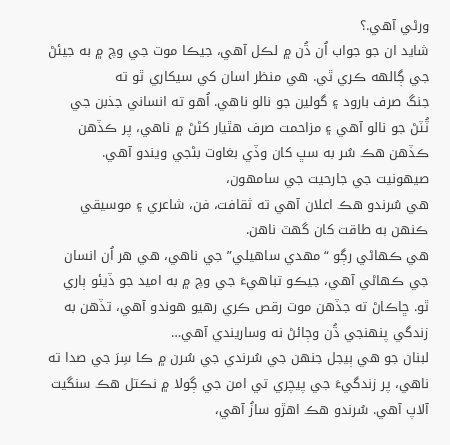ورڻي آهي.؟
شايد ان جو جواب اُن ڌُن ۾ لڪل آهي، جيڪا موت جي وچ ۾ به جيئڻ جي ڳالهه ڪري ٿي. هي منظر اسان کي سيکاري ٿو ته
جنگ صرف بارود ۽ گولين جو نالو ناهي. اُهو ته انساني جذبن جي ٽُٽڻ جو نالو آهي ۽ مزاحمت صرف هٿيار کڻڻ ۾ ناهي، پر ڪڏهن ڪڏهن هڪ سُر به سڀ کان وڏي بغاوت بڻجي ويندو آهي. صيھونيت جي جارحيت جي سامھون،
هي سُرندو هڪ اعلان آهي ته ثقافت، فن، شاعري ۽ موسيقي ڪنھن به طاقت کان گهٽ ناهن.
هي ڪھاڻي رڳو “مھدي ساهيلي” جي ناهي، هي هر اُن انسان جي ڪھاڻي آهي، جيڪو تباهيءَ جي وچ ۾ به اميد جو ڏيئو ٻاري ٿو. ڇاڪاڻ ته جڏهن موت رقص ڪري رهيو هوندو آهي، تڏهن به زندگي پنھنجي ڌُن وڄائڻ نه وساريندي آهي…
لبنان جو هي ٻيجل جنھن جي سُرندي جي سُرن ۾ ڪا سِرَ جي صدا ته ناهي، پر زندگيءَ جي پيچري تي امن جي ڳولا ۾ نڪتل ھڪ سنگيت آلاپ آهي. سُرندو هڪ اهڙو سازُ آهي،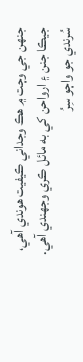جنھن جي وڄت ۾ هڪ وجداني ڪيفيت هوندي آهي، جيڪا جنن ۽ ارواحن کي به مائل ڪري وجهندي آهي. سُرندي جو واڄو سِرُ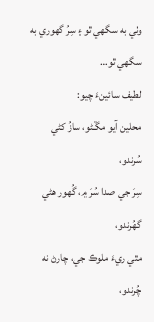وٺي به سگهي ٿو ۽ سِرُ گهوري به سگهي ٿو…
لطيف سائينءَ چيو:
محلين آيو مڱـڻو، سازُ کڻي سُرندو،
سِرَ جي صدا سُرَ ۾، گُهور هڻي گهُرندو،
مٿي ريءَ ملوڪ جي، چارڻ نه چُرندو،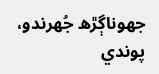جهوناڳڙھ جُهرندو، پوندي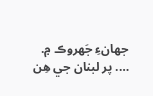جهانءِ جَهروڪ ۾.
…. پر لبنان جي هِن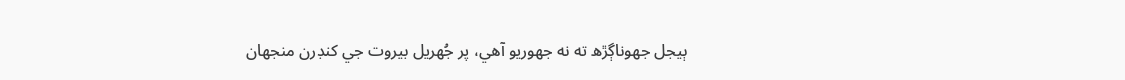ٻيجل جهوناڳڙھ ته نه جهوريو آهي، پر جُهريل بيروت جي کنڊرن منجهان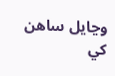وڃايل ساهن کي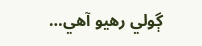ڳولي رهيو آهي…